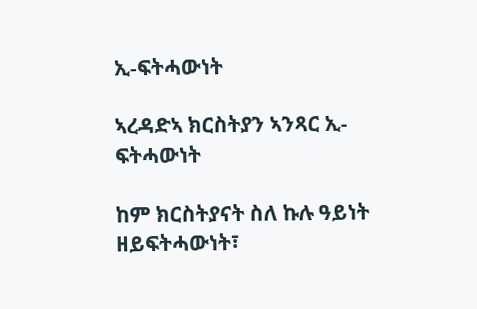ኢ-ፍትሓውነት

ኣረዳድኣ ክርስትያን ኣንጻር ኢ-ፍትሓውነት

ከም ክርስትያናት ስለ ኩሉ ዓይነት ዘይፍትሓውነት፣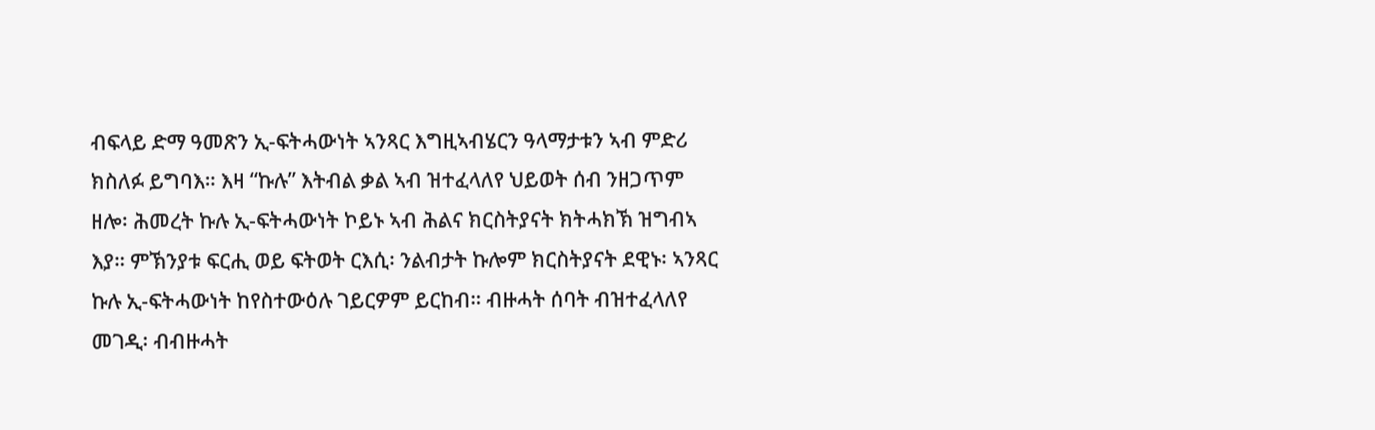ብፍላይ ድማ ዓመጽን ኢ-ፍትሓውነት ኣንጻር እግዚኣብሄርን ዓላማታቱን ኣብ ምድሪ ክስለፉ ይግባእ። እዛ “ኩሉ” እትብል ቃል ኣብ ዝተፈላለየ ህይወት ሰብ ንዘጋጥም ዘሎ፡ ሕመረት ኩሉ ኢ-ፍትሓውነት ኮይኑ ኣብ ሕልና ክርስትያናት ክትሓክኽ ዝግብኣ እያ። ምኽንያቱ ፍርሒ ወይ ፍትወት ርእሲ፡ ንልብታት ኩሎም ክርስትያናት ደዊኑ፡ ኣንጻር ኩሉ ኢ-ፍትሓውነት ከየስተውዕሉ ገይርዎም ይርከብ። ብዙሓት ሰባት ብዝተፈላለየ መገዲ፡ ብብዙሓት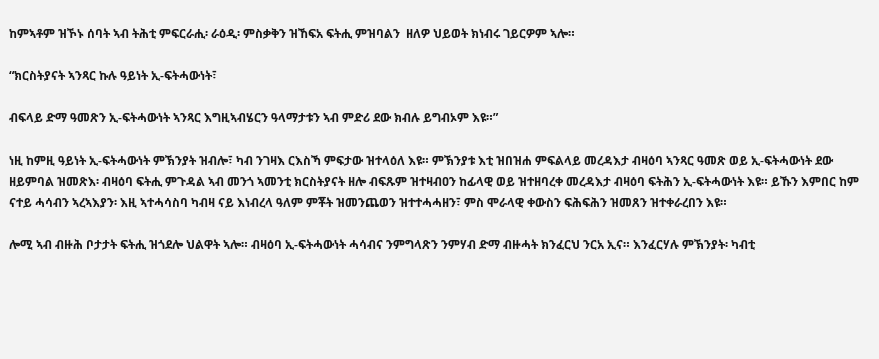ከምኣቶም ዝኾኑ ሰባት ኣብ ትሕቲ ምፍርራሒ፡ ራዕዲ፡ ምስቃቅን ዝኸፍአ ፍትሒ ምዝባልን  ዘለዎ ህይወት ክነብሩ ገይርዎም ኣሎ።

“ክርስትያናት ኣንጻር ኩሉ ዓይነት ኢ-ፍትሓውነት፣

ብፍላይ ድማ ዓመጽን ኢ-ፍትሓውነት ኣንጻር እግዚኣብሄርን ዓላማታቱን ኣብ ምድሪ ደው ክብሉ ይግብኦም እዩ።”

ነዚ ከምዚ ዓይነት ኢ-ፍትሓውነት ምኽንያት ዝብሎ፣ ካብ ንገዛእ ርእስኻ ምፍታው ዝተላዕለ እዩ። ምኽንያቱ እቲ ዝበዝሐ ምፍልላይ መረዳእታ ብዛዕባ ኣንጻር ዓመጽ ወይ ኢ-ፍትሓውነት ደው ዘይምባል ዝመጽእ፡ ብዛዕባ ፍትሒ ምጉዳል ኣብ መንጎ ኣመንቲ ክርስትያናት ዘሎ ብፍጹም ዝተዛብዐን ከፊላዊ ወይ ዝተዘባረቀ መረዳእታ ብዛዕባ ፍትሕን ኢ-ፍትሓውነት እዩ። ይኹን እምበር ከም ናተይ ሓሳብን ኣረኣእያን፡ እዚ ኣተሓሳስባ ካብዛ ናይ እነብረላ ዓለም ምቾት ዝመንጨወን ዝተተሓሓዘን፣ ምስ ሞራላዊ ቀውስን ፍሕፍሕን ዝመጸን ዝተቀራረበን እዩ።

ሎሚ ኣብ ብዙሕ ቦታታት ፍትሒ ዝጎደሎ ህልዋት ኣሎ። ብዛዕባ ኢ-ፍትሓውነት ሓሳብና ንምግላጽን ንምሃብ ድማ ብዙሓት ክንፈርህ ንርአ ኢና። እንፈርሃሉ ምኽንያት፡ ካብቲ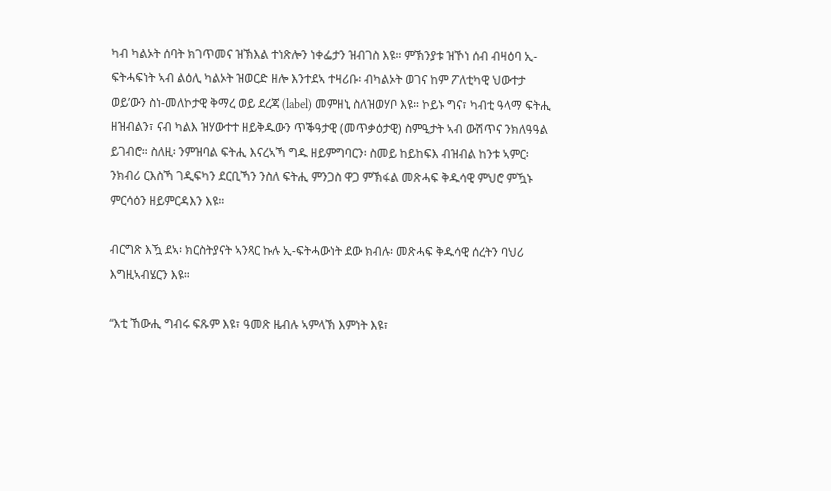ካብ ካልኦት ሰባት ክገጥመና ዝኽእል ተነጽሎን ነቀፌታን ዝብገስ እዩ። ምኽንያቱ ዝኾነ ሰብ ብዛዕባ ኢ-ፍትሓፍነት ኣብ ልዕሊ ካልኦት ዝወርድ ዘሎ እንተደኣ ተዛሪቡ፡ ብካልኦት ወገና ከም ፖለቲካዊ ህውተታ ወይ’ውን ስነ-መለኮታዊ ቅማረ ወይ ደረጃ (label) መምዘኒ ስለዝወሃቦ እዩ። ኮይኑ ግና፣ ካብቲ ዓላማ ፍትሒ ዘዝብልን፣ ናብ ካልእ ዝሃውተተ ዘይቅዱውን ጥቕዓታዊ (መጥቃዕታዊ) ስምዒታት ኣብ ውሽጥና ንክለዓዓል ይገብሮ። ስለዚ፡ ንምዝባል ፍትሒ እናረኣኻ ግዱ ዘይምግባርን፡ ስመይ ከይከፍእ ብዝብል ከንቱ ኣምር፡ ንክብሪ ርእስኻ ገዲፍካን ደርቢኻን ንስለ ፍትሒ ምንጋስ ዋጋ ምኽፋል መጽሓፍ ቅዱሳዊ ምህሮ ምዃኑ ምርሳዕን ዘይምርዳእን እዩ።

ብርግጽ እዃ ደኣ፡ ክርስትያናት ኣንጻር ኩሉ ኢ-ፍትሓውነት ደው ክብሉ፡ መጽሓፍ ቅዱሳዊ ሰረትን ባህሪ እግዚኣብሄርን እዩ።

“እቲ ኸውሒ ግብሩ ፍጹም እዩ፣ ዓመጽ ዜብሉ ኣምላኽ እምነት እዩ፣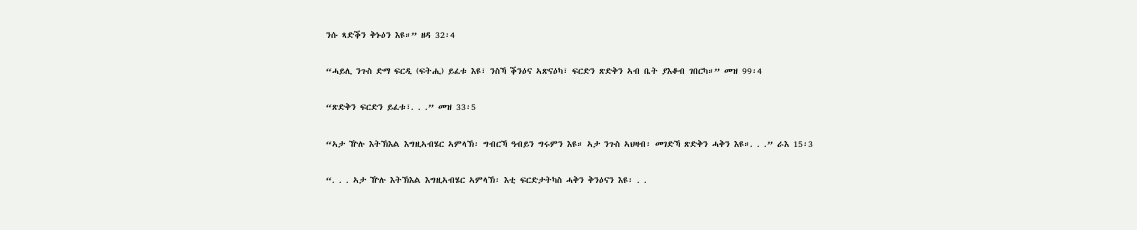ንሱ ጻድቕን ቅኑዕን እዩ።” ዘዳ 32፡4

“ሓይሊ ንጉስ ድማ ፍርዲ (ፍትሒ) ይፈቱ እዩ፣ ንስኻ ቕንዕና ኣጽናዕካ፣ ፍርድን ጽድቅን ኣብ ቤት ያእቆብ ገበርካ።” መዝ 99፡4

“ጽድቅን ፍርድን ይፈቱ፣. . .” መዝ 33፡5

“ኣታ ዅሉ እትኽእል እግዚኣብሄር ኣምላኽ፡ ግብርኻ ዓብይን ግሩምን እዩ። ኣታ ንጉስ ኣህዛብ፡ መገድኻ ጽድቅን ሓቅን እዩ።. . .” ራእ 15፡3

“. . . ኣታ ዅሉ እትኽእል እግዚኣብሄር ኣምላኽ፡ እቲ ፍርድታትካስ ሓቅን ቅንዕናን እዩ፡ . .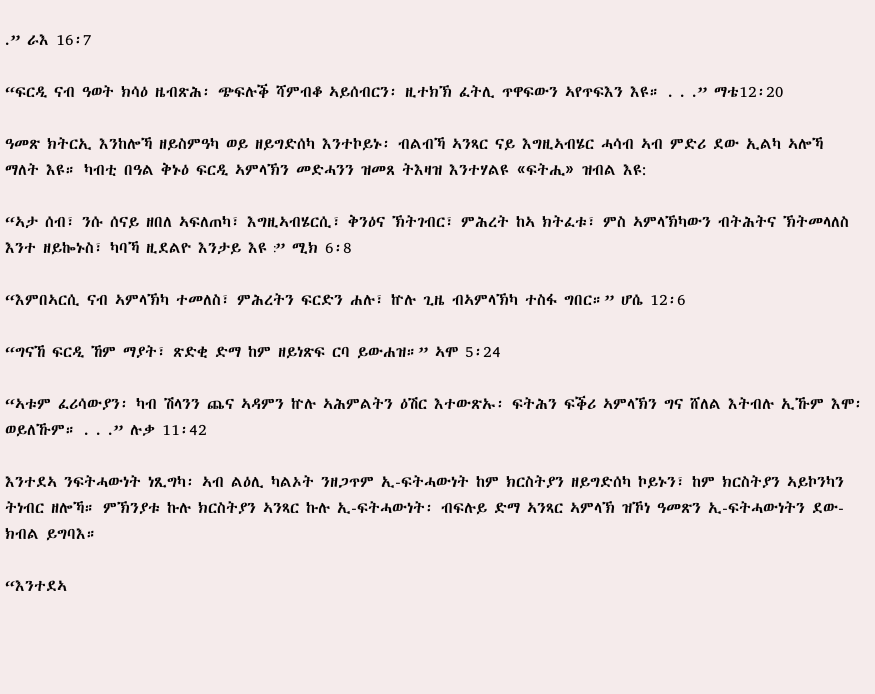.” ራእ 16፡7

“ፍርዲ ናብ ዓወት ክሳዕ ዜብጽሕ፡ ጭፍሉቕ ሻምብቆ ኣይሰብርን፡ ዚተክኽ ፈትሊ ጥዋፍውን ኣየጥፍእን እዩ። . . .” ማቴ12፡20

ዓመጽ ክትርኢ እንከሎኻ ዘይስምዓካ ወይ ዘይግድሰካ እንተኮይኑ፡ ብልብኻ ኣንጻር ናይ እግዚኣብሄር ሓሳብ ኣብ ምድሪ ደው ኢልካ ኣሎኻ ማለት እዩ። ካብቲ በዓል ቅኑዕ ፍርዲ ኣምላኽን መድሓንን ዝመጸ ትእዛዝ እንተሃልዩ «ፍትሒ» ዝብል እዩ:

“ኣታ ሰብ፣ ንሱ ሰናይ ዘበለ ኣፍለጠካ፣ እግዚኣብሄርሲ፣ ቅንዕና ኽትገብር፣ ምሕረት ከኣ ክትፈቱ፣ ምስ ኣምላኽካውን ብትሕትና ኽትመላለስ እንተ ዘይኰኑስ፣ ካባኻ ዚደልዮ እንታይ እዩ∶” ሚክ 6፡8

“እምበኣርሲ ናብ ኣምላኽካ ተመለስ፣ ምሕረትን ፍርድን ሐሉ፣ ኵሉ ጊዜ ብኣምላኽካ ተስፋ ግበር።” ሆሴ 12፡6

“ግናኸ ፍርዲ ኸም ማያት፣ ጽድቂ ድማ ከም ዘይነጽፍ ርባ ይውሐዝ።” ኣሞ 5፡24

“ኣቱም ፈሪሳውያን፡ ካብ ሽላንን ጨና ኣዳምን ኵሉ ኣሕምልትን ዕሽር እተውጽኡ፡ ፍትሕን ፍቕሪ ኣምላኽን ግና ሸለል እትብሉ ኢኹም እሞ፡ ወይለኹም። . . .” ሉቃ 11፡42

እንተደኣ ንፍትሓውነት ነጺግካ፡ ኣብ ልዕሊ ካልኦት ንዘጋጥም ኢ-ፍትሓውነት ከም ክርስትያን ዘይግድሰካ ኮይኑን፣ ከም ክርስትያን ኣይኮንካን ትነብር ዘሎኻ። ምኽንያቱ ኩሉ ክርስትያን ኣንጻር ኩሉ ኢ-ፍትሓውነት፡ ብፍሉይ ድማ ኣንጻር ኣምላኽ ዝኾነ ዓመጽን ኢ-ፍትሓውነትን ደው-ክብል ይግባእ።

“እንተደኣ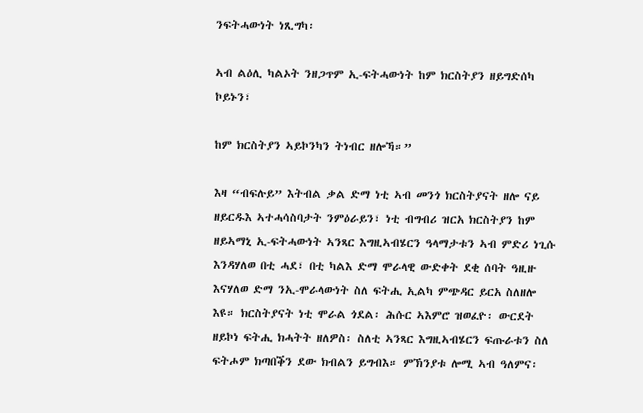ንፍትሓውነት ነጺግካ፡

ኣብ ልዕሊ ካልኦት ንዘጋጥም ኢ-ፍትሓውነት ከም ክርስትያን ዘይግድሰካ ኮይኑን፣

ከም ክርስትያን ኣይኮንካን ትነብር ዘሎኻ።”

እዛ “ብፍሉይ” እትብል ቃል ድማ ነቲ ኣብ መንጎ ክርስትያናት ዘሎ ናይ ዘይርዱእ ኣተሓሳስባታት ንምዕራይን፣ ነቲ ብግብሪ ዝርአ ክርስትያን ከም ዘይኣማኒ ኢ-ፍትሓውነት ኣንጻር እግዚኣብሄርን ዓላማታቱን ኣብ ምድሪ ነጊሱ እንዳሃለወ በቲ ሓደ፣ በቲ ካልእ ድማ ሞራላዊ ውድቀት ደቂ ሰባት ዓዚዙ እናሃለወ ድማ ንኢ-ሞራላውነት ስለ ፍትሒ ኢልካ ምጭዳር ይርአ ስለዘሎ እዩ። ክርስትያናት ነቲ ሞራል ጎደል፡ ሕሱር ኣእምሮ ዝወፈዮ፡ ውርደት ዘይኮነ ፍትሒ ክሓትት ዘለዎስ፡ ስለቲ ኣንጻር እግዚኣብሄርን ፍጡራቱን ስለ ፍትሖም ክጣበቕን ደው ክብልን ይግብእ። ምኽንያቱ ሎሚ ኣብ ዓለምና፡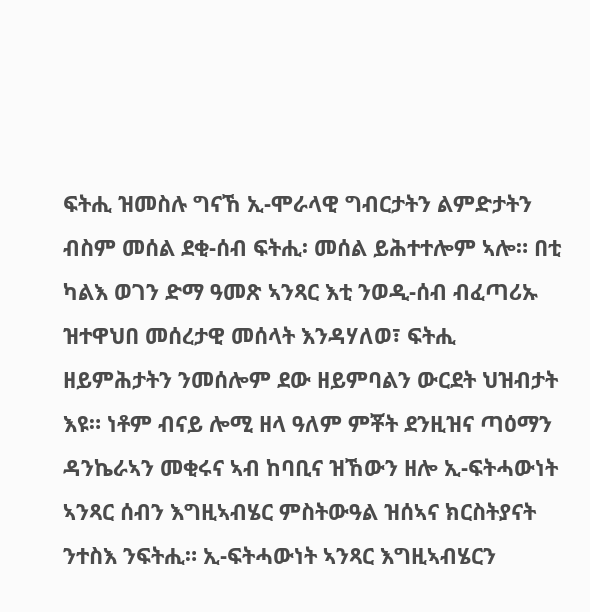ፍትሒ ዝመስሉ ግናኸ ኢ-ሞራላዊ ግብርታትን ልምድታትን ብስም መሰል ደቂ-ሰብ ፍትሒ፡ መሰል ይሕተተሎም ኣሎ። በቲ ካልእ ወገን ድማ ዓመጽ ኣንጻር እቲ ንወዲ-ሰብ ብፈጣሪኡ ዝተዋህበ መሰረታዊ መሰላት እንዳሃለወ፣ ፍትሒ ዘይምሕታትን ንመሰሎም ደው ዘይምባልን ውርደት ህዝብታት እዩ። ነቶም ብናይ ሎሚ ዘላ ዓለም ምቾት ደንዚዝና ጣዕማን ዳንኬራኣን መቂሩና ኣብ ከባቢና ዝኸውን ዘሎ ኢ-ፍትሓውነት ኣንጻር ሰብን እግዚኣብሄር ምስትውዓል ዝሰኣና ክርስትያናት ንተስእ ንፍትሒ። ኢ-ፍትሓውነት ኣንጻር እግዚኣብሄርን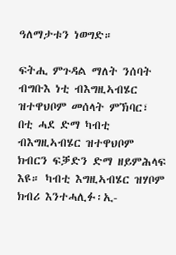ዓለማታቱን ነወግድ።

ፍትሒ ምጉዳል ማለት ንሰባት ብግቡእ ነቲ ብእግዚኣብሄር ዝተዋህቦም መሰላት ምኽባር፣ በቲ ሓደ ድማ ካብቲ ብእግዚኣብሄር ዝተዋህቦም ክብርን ፍቓድን ድማ ዘይምሕላፍ እዩ። ካብቲ እግዚኣብሄር ዝሃቦም ክብሪ እንተሓሊፉ፡ኢ-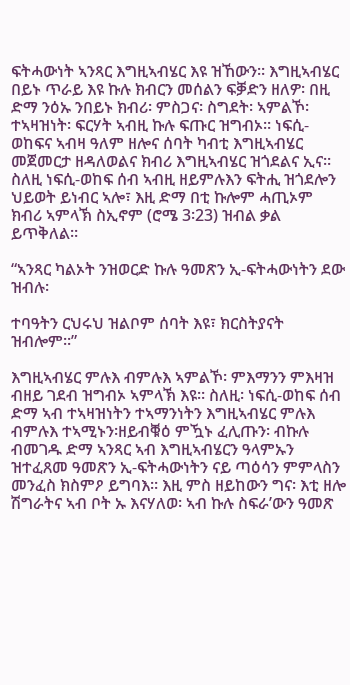ፍትሓውነት ኣንጻር እግዚኣብሄር እዩ ዝኸውን። እግዚኣብሄር በይኑ ጥራይ እዩ ኩሉ ክብርን መሰልን ፍቓድን ዘለዎ፡ በዚ ድማ ንዕኡ ንበይኑ ክብሪ፡ ምስጋና፡ ስግደት፡ ኣምልኾ፡ ተኣዛዝነት፡ ፍርሃት ኣብዚ ኩሉ ፍጡር ዝግብኦ። ነፍሲ-ወከፍና ኣብዛ ዓለም ዘሎና ሰባት ካብቲ እግዚኣብሄር መጀመርታ ዘዳለወልና ክብሪ እግዚኣብሄር ዝጎደልና ኢና። ስለዚ ነፍሲ-ወከፍ ሰብ ኣብዚ ዘይምሉእን ፍትሒ ዝጎደሎን ህይወት ይነብር ኣሎ፣ እዚ ድማ በቲ ኩሎም ሓጢኦም ክብሪ ኣምላኽ ስኢኖም (ሮሜ 3፡23) ዝብል ቃል ይጥቅለል።

“ኣንጻር ካልኦት ንዝወርድ ኩሉ ዓመጽን ኢ-ፍትሓውነትን ደው ዝብሉ፡

ተባዓትን ርህሩህ ዝልቦም ሰባት እዩ፣ ክርስትያናት ዝብሎም።”

እግዚኣብሄር ምሉእ ብምሉእ ኣምልኾ፡ ምእማንን ምእዛዝ ብዘይ ገደብ ዝግብኦ ኣምላኽ እዩ። ስለዚ፡ ነፍሲ-ወከፍ ሰብ ድማ ኣብ ተኣዛዝነትን ተኣማንነትን እግዚኣብሄር ምሉእ ብምሉእ ተኣሚኑን፡ዘይብቑዕ ምዃኑ ፈሊጡን፡ ብኩሉ ብመገዱ ድማ ኣንጻር ኣብ እግዚኣብሄርን ዓላምኡን ዝተፈጸመ ዓመጽን ኢ-ፍትሓውነትን ናይ ጣዕሳን ምምላስን መንፈስ ክስምዖ ይግባእ። እዚ ምስ ዘይከውን ግና፡ እቲ ዘሎ ሽግራትና ኣብ ቦት ኡ እናሃለወ፡ ኣብ ኩሉ ስፍራ’ውን ዓመጽ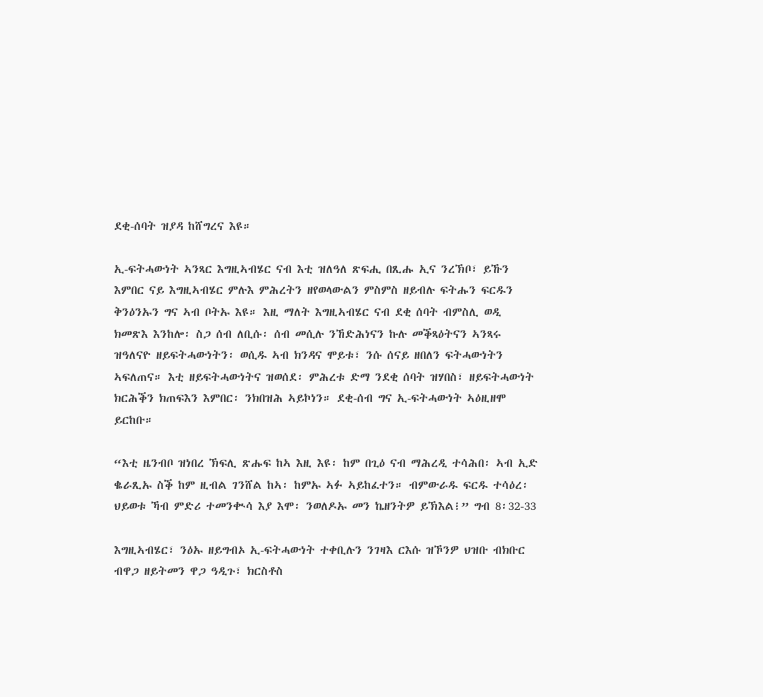ደቂ-ሰባት ዝያዳ ከሸግረና እዩ።

ኢ-ፍትሓውነት ኣንጻር እግዚኣብሄር ናብ እቲ ዝለዓለ ጽፍሒ በጺሑ ኢና ንረኽቦ፣ ይኹን እምበር ናይ እግዚኣብሄር ምሉእ ምሕረትን ዘየወላውልን ምስምስ ዘይብሉ ፍትሑን ፍርዱን ቅንዕንኡን ግና ኣብ ቦትኡ እዩ። እዚ ማለት እግዚኣብሄር ናብ ደቂ ሰባት ብምስሊ ወዲ ክመጽእ እንከሎ፡ ስጋ ሰብ ለቢሱ፡ ሰብ መሲሉ ንኸድሕነናን ኩሉ መቕጻዕትናን ኣንጻሩ ዝዓለናዮ ዘይፍትሓውነትን፡ ወሲዱ ኣብ ክንዳና ሞይቱ፣ ንሱ ሰናይ ዘበለን ፍትሓውነትን ኣፍለጠና። እቲ ዘይፍትሓውነትና ዝወሰደ፡ ምሕረቱ ድማ ንደቂ ሰባት ዝሃበስ፣ ዘይፍትሓውነት ክርሕቕን ክጠፍእን እምበር፡ ንክበዝሕ ኣይኮነን። ደቂ-ሰብ ግና ኢ-ፍትሓውነት ኣዕዚዘሞ ይርከቡ።

“እቲ ዜንብቦ ዝነበረ ኽፍሊ ጽሑፍ ከኣ እዚ እዩ፡ ከም በጊዕ ናብ ማሕረዲ ተሳሕበ፡ ኣብ ኢድ ቈራጺኡ ስቕ ከም ዚብል ገንሸል ከኣ፡ ከምኡ ኣፉ ኣይከፈተን። ብምውራዱ ፍርዱ ተሳዕረ፡ ህይወቱ ኻብ ምድሪ ተመንቊሳ እያ እሞ፡ ንወለዶኡ መን ኬዘንትዎ ይኽእል፧” ግብ 8፡32-33

እግዚኣብሄር፣ ንዕኡ ዘይግብኦ ኢ-ፍትሓውነት ተቀቢሉን ንገዛእ ርእሱ ዝኾንዎ ህዝቡ ብክቡር ብዋጋ ዘይትመን ዋጋ ዓዲጉ፣ ክርስቶስ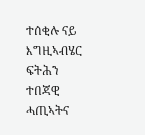ተሰቂሉ ናይ እግዚኣብሄር ፍትሕን ተበጃዊ ሓጢኣትና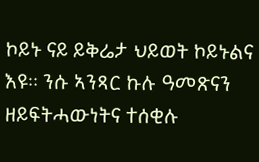ኮይኑ ናይ ይቅሬታ ህይወት ኮይኑልና እዩ። ንሱ ኣንጻር ኩሉ ዓመጽናን ዘይፍትሓውነትና ተሰቂሉ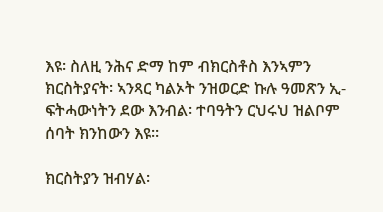እዩ፡ ስለዚ ንሕና ድማ ከም ብክርስቶስ እንኣምን ክርስትያናት፡ ኣንጻር ካልኦት ንዝወርድ ኩሉ ዓመጽን ኢ-ፍትሓውነትን ደው እንብል፡ ተባዓትን ርህሩህ ዝልቦም ሰባት ክንከውን እዩ።

ክርስትያን ዝብሃል፡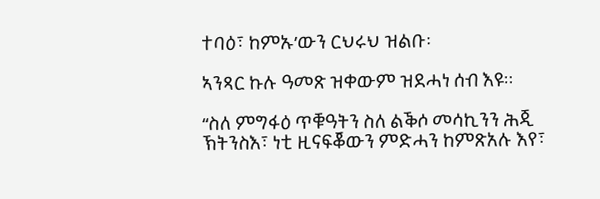ተባዕ፣ ከምኡ’ውን ርህሩህ ዝልቡ፡

ኣንጻር ኩሉ ዓመጽ ዝቀውም ዝደሓነ ሰብ እዩ።

“ስለ ምግፋዕ ጥቑዓትን ስለ ልቕሶ መሳኪንን ሕጂ ኽትንስእ፣ ነቲ ዚናፍቖውን ምድሓን ከምጽአሉ እየ፣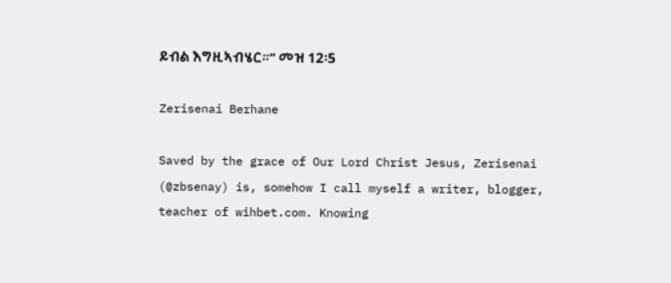ይብል እግዚኣብሄር።” መዝ 12፡5

Zerisenai Berhane

Saved by the grace of Our Lord Christ Jesus, Zerisenai  (@zbsenay) is, somehow I call myself a writer, blogger, teacher of wihbet.com. Knowing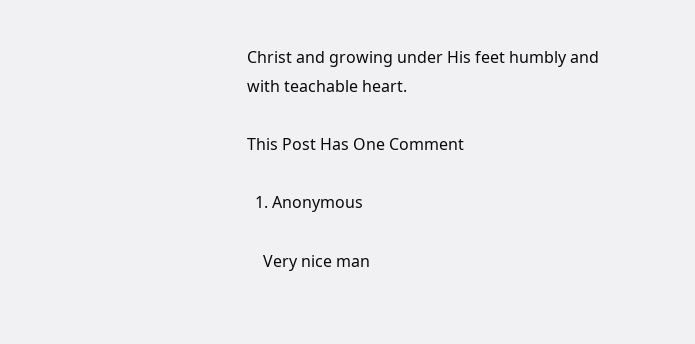Christ and growing under His feet humbly and with teachable heart.

This Post Has One Comment

  1. Anonymous

    Very nice man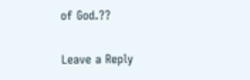of God.??

Leave a Reply